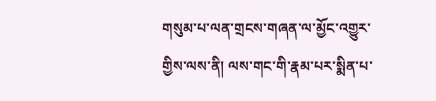གསུམ་པ་ལན་གྲངས་གཞན་ལ་མྱོང་འགྱུར་གྱིས་ལས་ནི། ལས་གང་གི་རྣམ་པར་སྨིན་པ་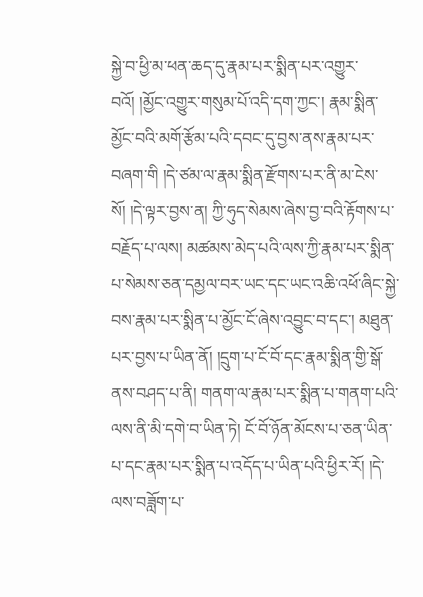སྐྱེ་བ་ཕྱི་མ་ཕན་ཆད་དུ་རྣམ་པར་སྨིན་པར་འགྱུར་བའོ། །མྱོང་འགྱུར་གསུམ་པོ་འདི་དག་ཀྱང་། རྣམ་སྨིན་མྱོང་བའི་མགོ་རྩོམ་པའི་དབང་དུ་བྱས་ནས་རྣམ་པར་བཞག་གི །དེ་ཙམ་ལ་རྣམ་སྨིན་རྫོགས་པར་ནི་མ་ངེས་སོ། །དེ་ལྟར་བྱས་ན། ཀྱི་ཧུད་སེམས་ཞེས་བྱ་བའི་རྟོགས་པ་བརྗོད་པ་ལས། མཚམས་མེད་པའི་ལས་ཀྱི་རྣམ་པར་སྨིན་པ་སེམས་ཅན་དམྱལ་བར་ཡང་དང་ཡང་འཆི་འཕོ་ཞིང་སྐྱེ་བས་རྣམ་པར་སྨིན་པ་མྱོང་ངོ་ཞེས་འབྱུང་བ་དང་། མཐུན་པར་བྱས་པ་ཡིན་ནོ། །དྲུག་པ་ངོ་བོ་དང་རྣམ་སྨིན་གྱི་སྒོ་ནས་བཤད་པ་ནི། གནག་ལ་རྣམ་པར་སྨིན་པ་གནག་པའི་ལས་ནི་མི་དགེ་བ་ཡིན་ཏེ། ངོ་བོ་ཉོན་མོངས་པ་ཅན་ཡིན་པ་དང་རྣམ་པར་སྨིན་པ་འདོད་པ་ཡིན་པའི་ཕྱིར་རོ། །དེ་ལས་བཟློག་པ་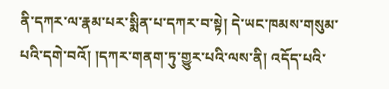ནི་དཀར་ལ་རྣམ་པར་སྨིན་པ་དཀར་བ་སྟེ། དེ་ཡང་ཁམས་གསུམ་པའི་དགེ་བའོ། །དཀར་གནག་ཏུ་གྱུར་པའི་ལས་ནི། འདོད་པའི་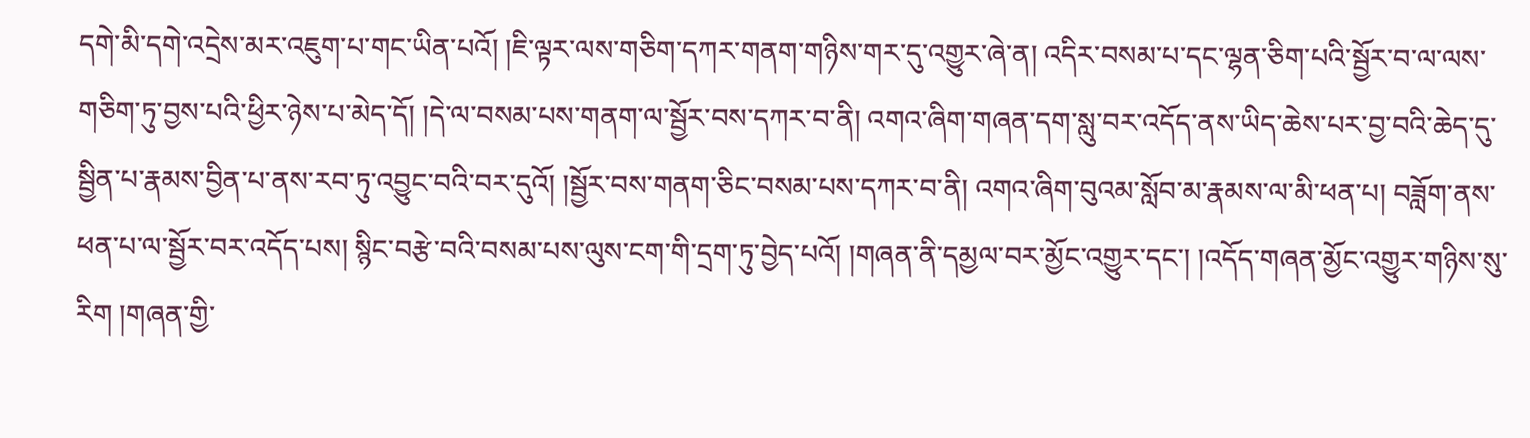དགེ་མི་དགེ་འདྲེས་མར་འཇུག་པ་གང་ཡིན་པའོ། །ཇི་ལྟར་ལས་གཅིག་དཀར་གནག་གཉིས་གར་དུ་འགྱུར་ཞེ་ན། འདིར་བསམ་པ་དང་ལྷན་ཅིག་པའི་སྦྱོར་བ་ལ་ལས་གཅིག་ཏུ་བྱས་པའི་ཕྱིར་ཉེས་པ་མེད་དོ། །དེ་ལ་བསམ་པས་གནག་ལ་སྦྱོར་བས་དཀར་བ་ནི། འགའ་ཞིག་གཞན་དག་སླུ་བར་འདོད་ནས་ཡིད་ཆེས་པར་བྱ་བའི་ཆེད་དུ་སྦྱིན་པ་རྣམས་བྱིན་པ་ནས་རབ་ཏུ་འབྱུང་བའི་བར་དུའོ། །སྦྱོར་བས་གནག་ཅིང་བསམ་པས་དཀར་བ་ནི། འགའ་ཞིག་བུའམ་སློབ་མ་རྣམས་ལ་མི་ཕན་པ། བཟློག་ནས་ཕན་པ་ལ་སྦྱོར་བར་འདོད་པས། སྙིང་བརྩེ་བའི་བསམ་པས་ལུས་ངག་གི་དྲག་ཏུ་བྱེད་པའོ། །གཞན་ནི་དམྱལ་བར་མྱོང་འགྱུར་དང་། །འདོད་གཞན་མྱོང་འགྱུར་གཉིས་སུ་རིག །གཞན་གྱི་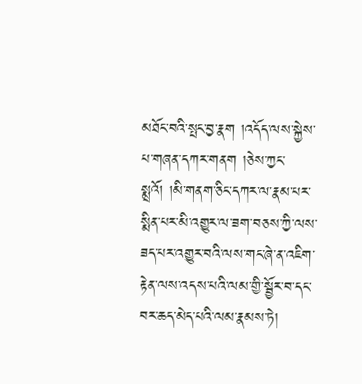མཐོང་བའི་སྤང་བྱ་རྣག །འདོད་ལས་སྐྱེས་པ་གཞན་དཀར་གནག །ཅེས་ཀྱང་སྨྲའོ། །མི་གནག་ཅིང་དཀར་ལ་རྣམ་པར་སྨིན་པར་མི་འགྱུར་ལ་ཟག་བཅས་ཀྱི་ལས་ཟད་པར་འགྱུར་བའི་ལས་གང་ཞེ་ན་འཇིག་རྟེན་ལས་འདས་པའི་ལམ་གྱི་སྦྱོར་བ་དང་བར་ཆད་མེད་པའི་ལམ་རྣམས་ཏེ།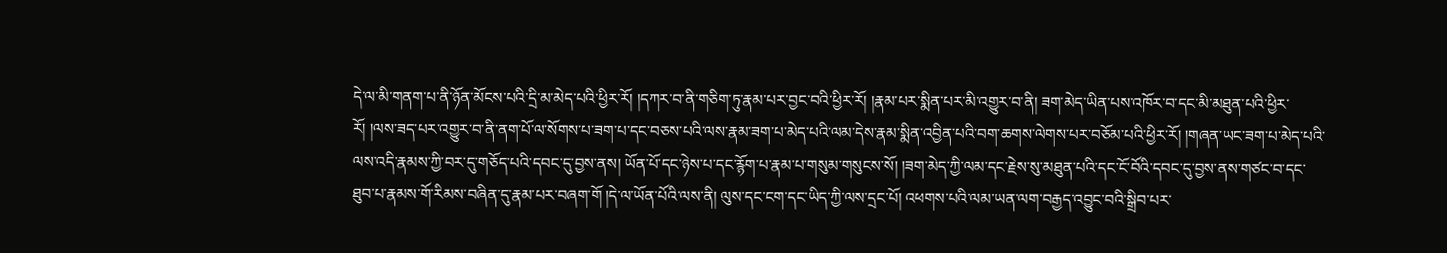དེ་ལ་མི་གནག་པ་ནི་ཉོན་མོངས་པའི་དྲི་མ་མེད་པའི་ཕྱིར་རོ། །དཀར་བ་ནི་གཅིག་ཏུ་རྣམ་པར་བྱང་བའི་ཕྱིར་རོ། །རྣམ་པར་སྨིན་པར་མི་འགྱུར་བ་ནི། ཟག་མེད་ཡིན་པས་འཁོར་བ་དང་མི་མཐུན་པའི་ཕྱིར་རོ། །ལས་ཟད་པར་འགྱུར་བ་ནི་ནག་པོ་ལ་སོགས་པ་ཟག་པ་དང་བཅས་པའི་ལས་རྣམ་ཟག་པ་མེད་པའི་ལམ་དེས་རྣམ་སྨིན་འབྱིན་པའི་བག་ཆགས་ལེགས་པར་བཅོམ་པའི་ཕྱིར་རོ། །གཞན་ཡང་ཟག་པ་མེད་པའི་ལས་འདི་རྣམས་ཀྱི་བར་དུ་གཅོད་པའི་དབང་དུ་བྱས་ནས། ཡོན་པོ་དང་ཉེས་པ་དང་རྙོག་པ་རྣམ་པ་གསུམ་གསུངས་སོ། །ཟག་མེད་ཀྱི་ལམ་དང་རྗེས་སུ་མཐུན་པའི་དང་ངོ་བོའི་དབང་དུ་བྱས་ནས་གཙང་བ་དང་ཐུབ་པ་རྣམས་གོ་རིམས་བཞིན་དུ་རྣམ་པར་བཞག་གོ །དེ་ལ་ཡོན་པོའི་ལས་ནི། ལུས་དང་ངག་དང་ཡིད་ཀྱི་ལས་དྲང་པོ། འཕགས་པའི་ལམ་ཡན་ལག་བརྒྱད་འབྱུང་བའི་སྒྲིབ་པར་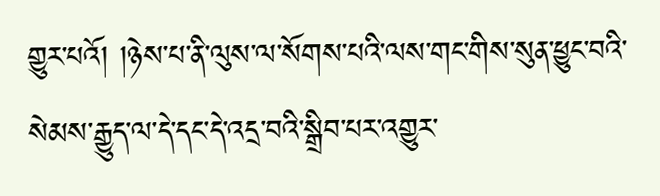གྱུར་པའོ། །ཉེས་པ་ནི་ལུས་ལ་སོགས་པའི་ལས་གང་གིས་སུན་ཕྱུང་བའི་སེམས་རྒྱུད་ལ་དེ་དང་དེ་འདྲ་བའི་སྒྲིབ་པར་འགྱུར་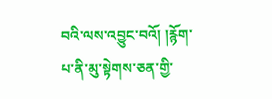བའི་ལས་འབྱུང་བའོ། །རྙོག་པ་ནི་མུ་སྟེགས་ཅན་གྱི་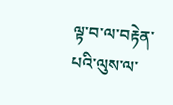ལྟ་བ་ལ་བརྟེན་པའི་ལུས་ལ་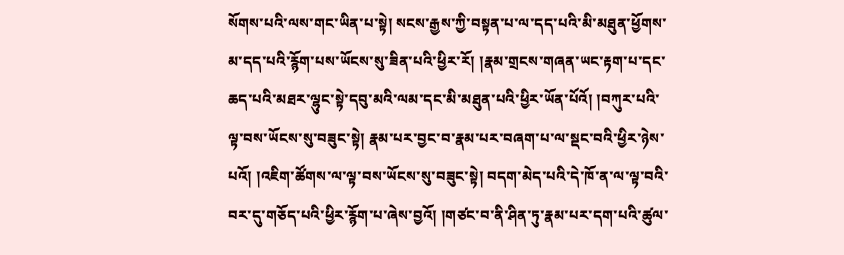སོགས་པའི་ལས་གང་ཡིན་པ་སྟེ། སངས་རྒྱས་ཀྱི་བསྟན་པ་ལ་དད་པའི་མི་མཐུན་ཕྱོགས་མ་དད་པའི་རྙོག་པས་ཡོངས་སུ་ཟིན་པའི་ཕྱིར་རོ། །རྣམ་གྲངས་གཞན་ཡང་རྟག་པ་དང་ཆད་པའི་མཐར་ལྷུང་སྟེ་དབུ་མའི་ལམ་དང་མི་མཐུན་པའི་ཕྱིར་ཡོན་པོའོ། །བཀུར་པའི་ལྟ་བས་ཡོངས་སུ་བཟུང་སྟེ། རྣམ་པར་བྱང་བ་རྣམ་པར་བཞག་པ་ལ་སྡང་བའི་ཕྱིར་ཉེས་པའོ། །འཇིག་ཚོགས་ལ་ལྟ་བས་ཡོངས་སུ་བཟུང་སྟེ། བདག་མེད་པའི་དེ་ཁོ་ན་ལ་ལྟ་བའི་བར་དུ་གཅོད་པའི་ཕྱིར་རྙོག་པ་ཞེས་བྱའོ། །གཙང་བ་ནི་ཤིན་ཏུ་རྣམ་པར་དག་པའི་ཚུལ་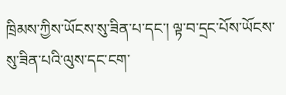ཁྲིམས་ཀྱིས་ཡོངས་སུ་ཟིན་པ་དང་། ལྟ་བ་དྲང་པོས་ཡོངས་སུ་ཟིན་པའི་ལུས་དང་ངག་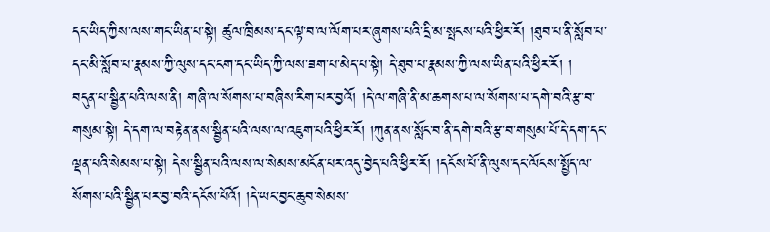དང་ཡིད་ཀྱིས་ལས་གང་ཡིན་པ་སྟེ། ཚུལ་ཁྲིམས་དང་ལྟ་བ་ལ་ལོག་པར་ཞུགས་པའི་དྲི་མ་སྤངས་པའི་ཕྱིར་རོ། །ཐུབ་པ་ནི་སློབ་པ་དང་མི་སློབ་པ་རྣམས་ཀྱི་ལུས་དང་ངག་དང་ཡིད་ཀྱི་ལས་ཟག་པ་མེད་པ་སྟེ། དེ་ཐུབ་པ་རྣམས་ཀྱི་ལས་ཡིན་པའི་ཕྱིར་རོ། །
བདུན་པ་སྦྱིན་པའི་ལས་ནི། གཞི་ལ་སོགས་པ་བཞིས་རིག་པར་བྱའོ། །དེ་ལ་གཞི་ནི་མ་ཆགས་པ་ལ་སོགས་པ་དགེ་བའི་རྩ་བ་གསུམ་སྟེ། དེ་དག་ལ་བརྟེན་ནས་སྦྱིན་པའི་ལས་ལ་འཇུག་པའི་ཕྱིར་རོ། །ཀུན་ནས་སློང་བ་ནི་དགེ་བའི་རྩ་བ་གསུམ་པོ་དེ་དག་དང་ལྡན་པའི་སེམས་པ་སྟེ། དེས་སྦྱིན་པའི་ལས་ལ་སེམས་མངོན་པར་འདུ་བྱེད་པའི་ཕྱིར་རོ། །དངོས་པོ་ནི་ལུས་དང་ལོངས་སྤྱོད་ལ་སོགས་པའི་སྦྱིན་པར་བྱ་བའི་དངོས་པོའོ། །དེ་ཡང་བྱང་ཆུབ་སེམས་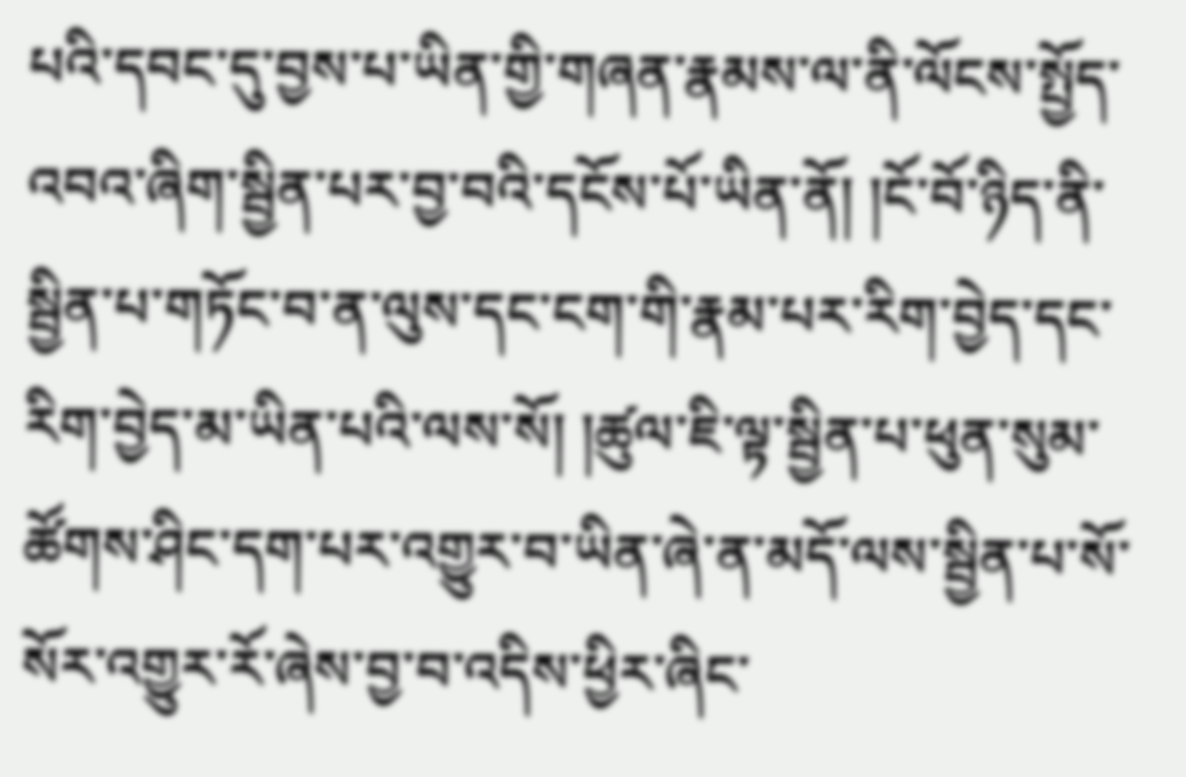པའི་དབང་དུ་བྱས་པ་ཡིན་གྱི་གཞན་རྣམས་ལ་ནི་ལོངས་སྤྱོད་འབའ་ཞིག་སྦྱིན་པར་བྱ་བའི་དངོས་པོ་ཡིན་ནོ། །ངོ་བོ་ཉིད་ནི་སྦྱིན་པ་གཏོང་བ་ན་ལུས་དང་ངག་གི་རྣམ་པར་རིག་བྱེད་དང་རིག་བྱེད་མ་ཡིན་པའི་ལས་སོ། །ཚུལ་ཇི་ལྟ་སྦྱིན་པ་ཕུན་སུམ་ཚོགས་ཤིང་དག་པར་འགྱུར་བ་ཡིན་ཞེ་ན་མདོ་ལས་སྦྱིན་པ་སོ་སོར་འགྱུར་རོ་ཞེས་བྱ་བ་འདིས་ཕྱིར་ཞིང་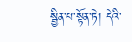སྦྱིན་པ་སྟོན་ཏེ། དེའི་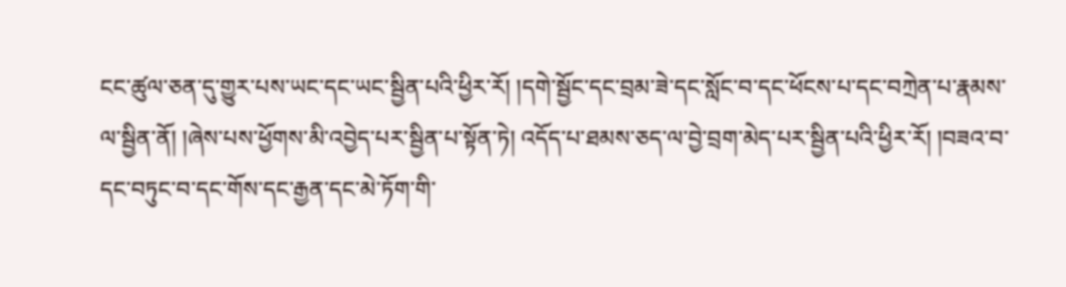ངང་ཚུལ་ཅན་དུ་གྱུར་པས་ཡང་དང་ཡང་སྦྱིན་པའི་ཕྱིར་རོ། །དགེ་སྦྱོང་དང་བྲམ་ཟེ་དང་སློང་བ་དང་ཕོངས་པ་དང་བཀྲེན་པ་རྣམས་ལ་སྦྱིན་ནོ། །ཞེས་པས་ཕྱོགས་མི་འབྱེད་པར་སྦྱིན་པ་སྟོན་ཏེ། འདོད་པ་ཐམས་ཅད་ལ་བྱེ་བྲག་མེད་པར་སྦྱིན་པའི་ཕྱིར་རོ། །བཟའ་བ་དང་བཏུང་བ་དང་གོས་དང་རྒྱན་དང་མེ་ཏོག་གི་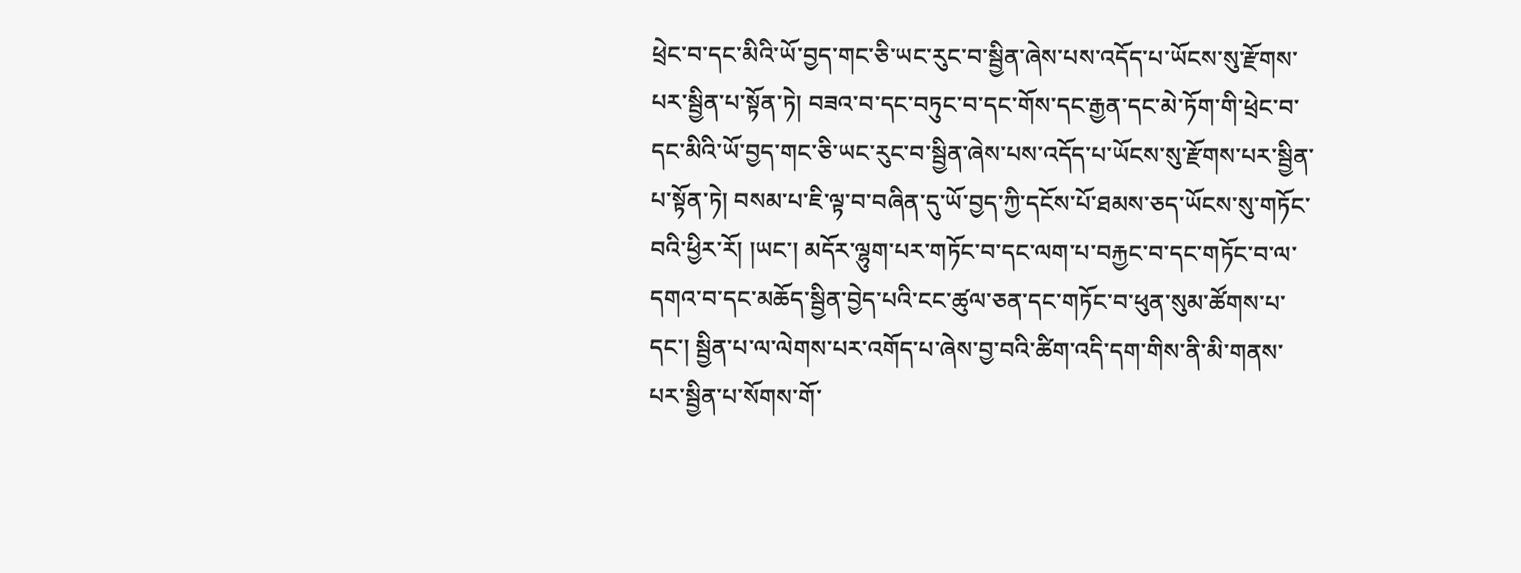ཕྲེང་བ་དང་མིའི་ཡོ་བྱད་གང་ཅི་ཡང་རུང་བ་སྦྱིན་ཞེས་པས་འདོད་པ་ཡོངས་སུ་རྫོགས་པར་སྦྱིན་པ་སྟོན་ཏེ། བཟའ་བ་དང་བཏུང་བ་དང་གོས་དང་རྒྱན་དང་མེ་ཏོག་གི་ཕྲེང་བ་དང་མིའི་ཡོ་བྱད་གང་ཅི་ཡང་རུང་བ་སྦྱིན་ཞེས་པས་འདོད་པ་ཡོངས་སུ་རྫོགས་པར་སྦྱིན་པ་སྟོན་ཏེ། བསམ་པ་ཇི་ལྟ་བ་བཞིན་དུ་ཡོ་བྱད་ཀྱི་དངོས་པོ་ཐམས་ཅད་ཡོངས་སུ་གཏོང་བའི་ཕྱིར་རོ། །ཡང་། མདོར་ལྷུག་པར་གཏོང་བ་དང་ལག་པ་བརྐྱང་བ་དང་གཏོང་བ་ལ་དགའ་བ་དང་མཆོད་སྦྱིན་བྱེད་པའི་ངང་ཚུལ་ཅན་དང་གཏོང་བ་ཕུན་སུམ་ཚོགས་པ་དང་། སྦྱིན་པ་ལ་ལེགས་པར་འགོད་པ་ཞེས་བྱ་བའི་ཚིག་འདི་དག་གིས་ནི་མི་གནས་པར་སྦྱིན་པ་སོགས་གོ་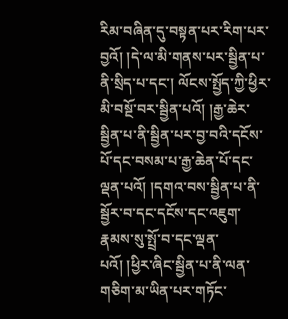རིམ་བཞིན་དུ་བསྟན་པར་རིག་པར་བྱའོ། །དེ་ལ་མི་གནས་པར་སྦྱིན་པ་ནི་སྲིད་པ་དང་། ལོངས་སྤྱོད་ཀྱི་ཕྱིར་མི་བསྔོ་བར་སྦྱིན་པའོ། །རྒྱ་ཆེར་སྦྱིན་པ་ནི་སྦྱིན་པར་བྱ་བའི་དངོས་པོ་དང་བསམ་པ་རྒྱ་ཆེན་པོ་དང་ལྡན་པའོ། །དགའ་བས་སྦྱིན་པ་ནི་སྦྱོར་བ་དང་དངོས་དང་འཇུག་རྣམས་སུ་སྤྲོ་བ་དང་ལྡན་པའོ། །ཕྱིར་ཞིང་སྦྱིན་པ་ནི་ལན་གཅིག་མ་ཡིན་པར་གཏོང་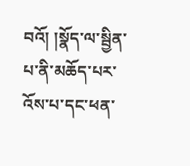བའོ། །སྣོད་ལ་སྦྱིན་པ་ནི་མཆོད་པར་འོས་པ་དང་ཕན་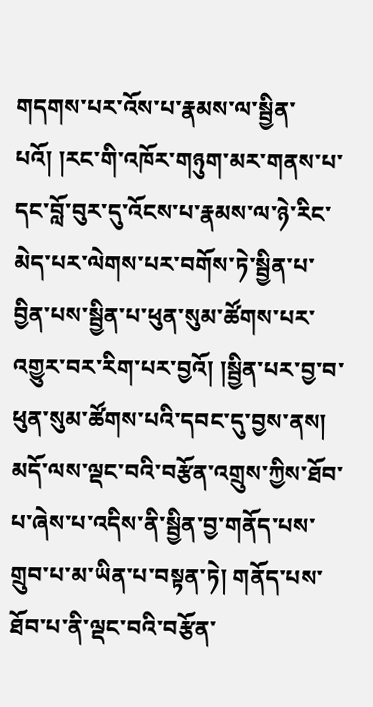གདགས་པར་འོས་པ་རྣམས་ལ་སྦྱིན་པའོ། །རང་གི་འཁོར་གཉུག་མར་གནས་པ་དང་བློ་བུར་དུ་འོངས་པ་རྣམས་ལ་ཉེ་རིང་མེད་པར་ལེགས་པར་བགོས་ཏེ་སྦྱིན་པ་བྱིན་པས་སྦྱིན་པ་ཕུན་སུམ་ཚོགས་པར་འགྱུར་བར་རིག་པར་བྱའོ། །སྦྱིན་པར་བྱ་བ་ཕུན་སུམ་ཚོགས་པའི་དབང་དུ་བྱས་ནས། མདོ་ལས་ལྡང་བའི་བརྩོན་འགྲུས་ཀྱིས་ཐོབ་པ་ཞེས་པ་འདིས་ནི་སྦྱིན་བྱ་གནོད་པས་གྲུབ་པ་མ་ཡིན་པ་བསྟན་ཏེ། གནོད་པས་ཐོབ་པ་ནི་ལྡང་བའི་བརྩོན་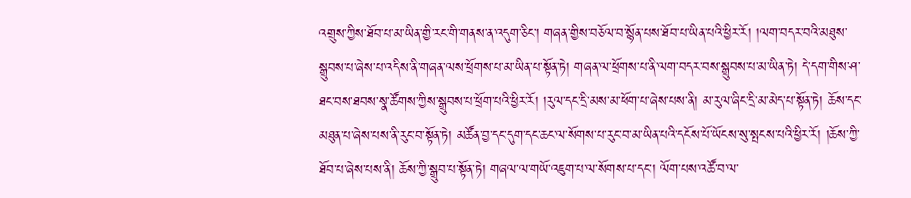འགྲུས་ཀྱིས་ཐོབ་པ་མ་ཡིན་གྱི་རང་གི་གནས་ན་འདུག་ཅིང་། གཞན་གྱིས་བཅོལ་བ་སྙོན་པས་ཐོབ་པ་ཡིན་པའི་ཕྱིར་རོ། །ལག་བདར་བའི་མཐུས་སྒྲུབས་པ་ཞེས་པ་འདིས་ནི་གཞན་ལས་ཕྲོགས་པ་མ་ཡིན་པ་སྟོན་ཏེ། གཞན་ལ་ཕྲོགས་པ་ནི་ལག་བདར་བས་སྒྲུབས་པ་མ་ཡིན་ཏེ། དེ་དག་གིས་ཤ་ཐང་བས་ཐབས་སྣ་ཚོགས་ཀྱིས་སྒྲུབས་པ་ཕྲོག་པའི་ཕྱིར་རོ། །རུལ་དང་དྲི་མས་མ་ཕོག་པ་ཞེས་པས་ནི། མ་རུལ་ཞིང་དྲི་མ་མེད་པ་སྟོན་ཏེ། ཆོས་དང་མཐུན་པ་ཞེས་པས་ནི་རུང་བ་སྟོན་ཏེ། མཚོན་བྱ་དང་དུག་དང་ཆང་ལ་སོགས་པ་རུང་བ་མ་ཡིན་པའི་དངོས་པོ་ཡོངས་སུ་སྤངས་པའི་ཕྱིར་རོ། །ཆོས་ཀྱི་ཐོབ་པ་ཞེས་པས་ནི། ཆོས་ཀྱི་སྒྲུབ་པ་སྟོན་ཏེ། གཞལ་ལ་གཡོ་འཇུག་པ་ལ་སོགས་པ་དང་། ལོག་པས་འཚོ་བ་ལ་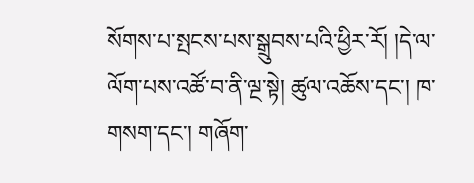སོགས་པ་སྤངས་པས་སྒྲུབས་པའི་ཕྱིར་རོ། །དེ་ལ་ལོག་པས་འཚོ་བ་ནི་ལྔ་སྟེ། ཚུལ་འཆོས་དང་། ཁ་གསག་དང་། གཞོག་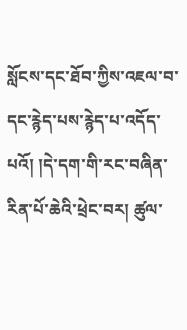སློངས་དང་ཐོབ་ཀྱིས་འཇལ་བ་དང་རྙེད་པས་རྙེད་པ་འདོད་པའོ། །དེ་དག་གི་རང་བཞིན་རིན་པོ་ཆེའི་ཕྲེང་བར། ཚུལ་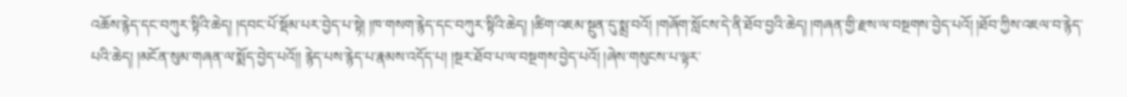འཆོས་རྙེད་དང་བཀུར་སྟིའི་ཆེད། །དབང་པོ་སྡོམ་པར་བྱེད་པ་སྟེ། །ཁ་གསག་རྙེད་དང་བཀུར་སྟིའི་ཆེད། །ཚིག་འཇམ་སྔུན་དུ་སྨྲ་བའོ། །གཞོག་སློངས་དེ་ནི་ཐོབ་བྱའི་ཆེད། །གཞན་གྱི་རྫས་ལ་བསྔགས་བྱེད་པའོ། །ཐོབ་ཀྱིས་འཇལ་བ་རྙེད་པའི་ཆེད། །མངོན་སུམ་གཞན་ལ་སྨོད་བྱེད་པའོ།། རྙེད་པས་རྙེད་པ་རྣམས་འདོད་པ། །སྔར་ཐོབ་པ་ལ་བསྔགས་བྱེད་པའོ། །ཞེས་གསུངས་པ་ལྟར་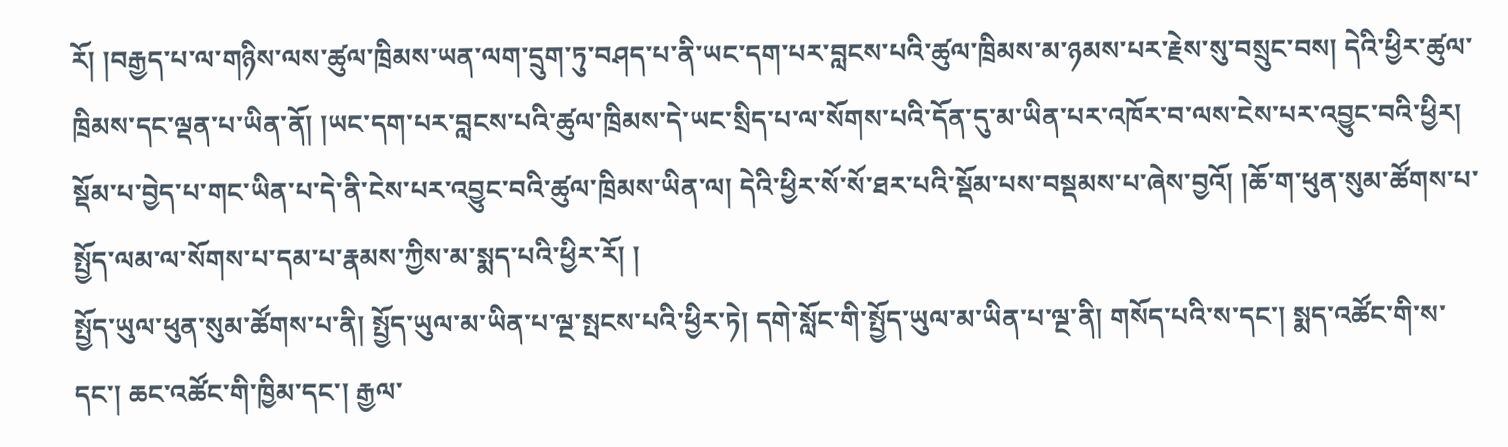རོ། །བརྒྱད་པ་ལ་གཉིས་ལས་ཚུལ་ཁྲིམས་ཡན་ལག་དྲུག་ཏུ་བཤད་པ་ནི་ཡང་དག་པར་བླངས་པའི་ཚུལ་ཁྲིམས་མ་ཉམས་པར་རྗེས་སུ་བསྲུང་བས། དེའི་ཕྱིར་ཚུལ་ཁྲིམས་དང་ལྡན་པ་ཡིན་ནོ། །ཡང་དག་པར་བླངས་པའི་ཚུལ་ཁྲིམས་དེ་ཡང་སྲིད་པ་ལ་སོགས་པའི་དོན་དུ་མ་ཡིན་པར་འཁོར་བ་ལས་ངེས་པར་འབྱུང་བའི་ཕྱིར། སྡོམ་པ་བྱེད་པ་གང་ཡིན་པ་དེ་ནི་ངེས་པར་འབྱུང་བའི་ཚུལ་ཁྲིམས་ཡིན་ལ། དེའི་ཕྱིར་སོ་སོ་ཐར་པའི་སྡོམ་པས་བསྡམས་པ་ཞེས་བྱའོ། །ཆོ་ག་ཕུན་སུམ་ཚོགས་པ་སྤྱོད་ལམ་ལ་སོགས་པ་དམ་པ་རྣམས་ཀྱིས་མ་སྨད་པའི་ཕྱིར་རོ། །
སྤྱོད་ཡུལ་ཕུན་སུམ་ཚོགས་པ་ནི། སྤྱོད་ཡུལ་མ་ཡིན་པ་ལྔ་སྤངས་པའི་ཕྱིར་ཏེ། དགེ་སློང་གི་སྤྱོད་ཡུལ་མ་ཡིན་པ་ལྔ་ནི། གསོད་པའི་ས་དང་། སྨད་འཚོང་གི་ས་དང་། ཆང་འཚོང་གི་ཁྱིམ་དང་། རྒྱལ་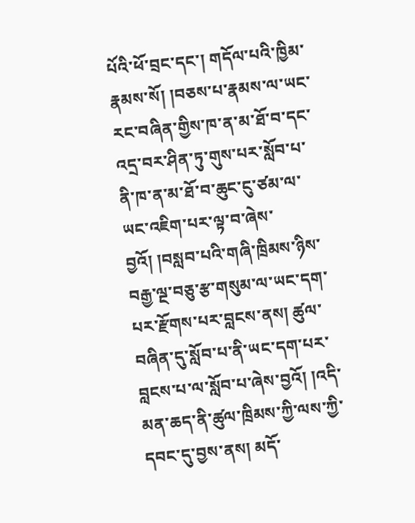པོའི་ཕོ་བྲང་དང་། གདོལ་པའི་ཁྱིམ་རྣམས་སོ། །བཅས་པ་རྣམས་ལ་ཡང་རང་བཞིན་གྱིས་ཁ་ན་མ་ཐོ་བ་དང་འདྲ་བར་ཤིན་ཏུ་གུས་པར་སློབ་པ་ནི་ཁ་ན་མ་ཐོ་བ་ཆུང་ངུ་ཙམ་ལ་ཡང་འཇིག་པར་ལྟ་བ་ཞེས་བྱའོ། །བསླབ་པའི་གཞི་ཁྲིམས་ཉིས་བརྒྱ་ལྔ་བཅུ་རྩ་གསུམ་ལ་ཡང་དག་པར་རྫོགས་པར་བླངས་ནས། ཚུལ་བཞིན་དུ་སློབ་པ་ནི་ཡང་དག་པར་བླངས་པ་ལ་སློབ་པ་ཞེས་བྱའོ། །འདི་མན་ཆད་ནི་ཚུལ་ཁྲིམས་ཀྱི་ལས་ཀྱི་དབང་དུ་བྱས་ནས། མདོ་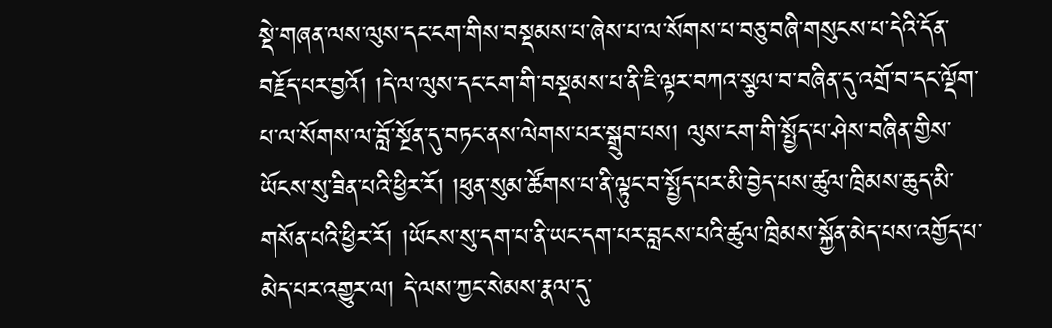སྡེ་གཞན་ལས་ལུས་དང་ངག་གིས་བསྡམས་པ་ཞེས་པ་ལ་སོགས་པ་བཅུ་བཞི་གསུངས་པ་དེའི་དོན་བརྗོད་པར་བྱའོ། །དེ་ལ་ལུས་དང་ངག་གི་བསྡམས་པ་ནི་ཇི་ལྟར་བཀའ་སྩལ་བ་བཞིན་དུ་འགྲོ་བ་དང་ལྡོག་པ་ལ་སོགས་ལ་བློ་སྔོན་དུ་བཏང་ནས་ལེགས་པར་སྒྲུབ་པས། ལུས་ངག་གི་སྤྱོད་པ་ཤེས་བཞིན་གྱིས་ཡོངས་སུ་ཟིན་པའི་ཕྱིར་རོ། །ཕུན་སུམ་ཚོགས་པ་ནི་ལྟུང་བ་སྤྱོད་པར་མི་བྱེད་པས་ཚུལ་ཁྲིམས་ཆུད་མི་གསོན་པའི་ཕྱིར་རོ། །ཡོངས་སུ་དག་པ་ནི་ཡང་དག་པར་བླངས་པའི་ཚུལ་ཁྲིམས་སྐྱོན་མེད་པས་འགྱོད་པ་མེད་པར་འགྱུར་ལ། དེ་ལས་ཀྱང་སེམས་རྣལ་དུ་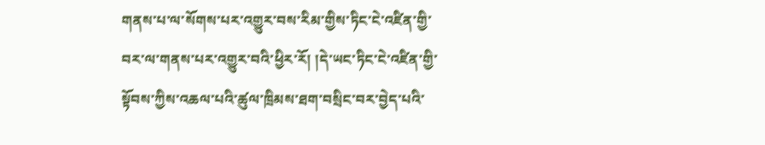གནས་པ་ལ་སོགས་པར་འགྱུར་བས་རིམ་གྱིས་ཏིང་ངེ་འཛིན་གྱི་བར་ལ་གནས་པར་འགྱུར་བའི་ཕྱིར་རོ། །དེ་ཡང་ཏིང་ངེ་འཛིན་གྱི་སྟོབས་ཀྱིས་འཆལ་པའི་ཚུལ་ཁྲིམས་ཐག་བསྲིང་བར་བྱེད་པའི་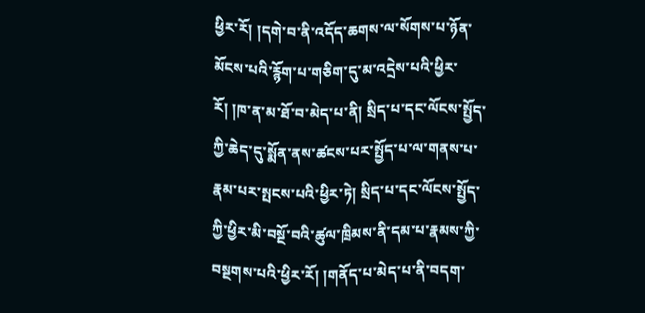ཕྱིར་རོ། །དགེ་བ་ནི་འདོད་ཆགས་ལ་སོགས་པ་ཉོན་མོངས་པའི་རྙོག་པ་གཅིག་དུ་མ་འདྲེས་པའི་ཕྱིར་རོ། །ཁ་ན་མ་ཐོ་བ་མེད་པ་ནི། སྲིད་པ་དང་ལོངས་སྤྱོད་ཀྱི་ཆེད་དུ་སྨོན་ནས་ཚངས་པར་སྤྱོད་པ་ལ་གནས་པ་རྣམ་པར་སྤངས་པའི་ཕྱིར་ཏེ། སྲིད་པ་དང་ལོངས་སྤྱོད་ཀྱི་ཕྱིར་མི་བསྔོ་བའི་ཚུལ་ཁྲིམས་ནི་དམ་པ་རྣམས་ཀྱི་བསྔགས་པའི་ཕྱིར་རོ། །གནོད་པ་མེད་པ་ནི་བདག་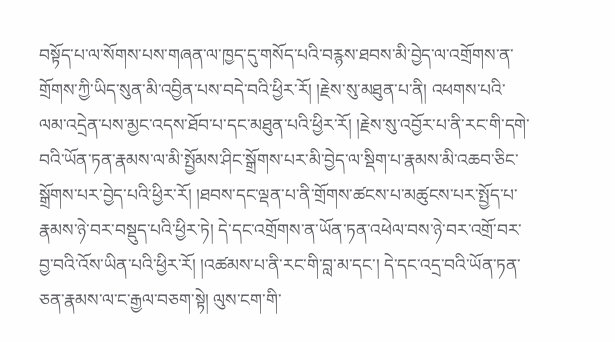བསྟོད་པ་ལ་སོགས་པས་གཞན་ལ་ཁྱད་དུ་གསོད་པའི་བརྙས་ཐབས་མི་བྱེད་ལ་འགྲོགས་ན་གྲོགས་ཀྱི་ཡིད་སུན་མི་འབྱིན་པས་བདེ་བའི་ཕྱིར་རོ། །རྗེས་སུ་མཐུན་པ་ནི། འཕགས་པའི་ལམ་འདྲེན་པས་མྱང་འདས་ཐོབ་པ་དང་མཐུན་པའི་ཕྱིར་རོ། །རྗེས་སུ་འབྱོར་པ་ནི་རང་གི་དགེ་བའི་ཡོན་ཏན་རྣམས་ལ་མི་སྤྱོམས་ཤིང་སྒྲོགས་པར་མི་བྱེད་ལ་སྡིག་པ་རྣམས་མི་འཆབ་ཅིང་སྒྲོགས་པར་བྱེད་པའི་ཕྱིར་རོ། །ཐབས་དང་ལྡན་པ་ནི་གྲོགས་ཚངས་པ་མཚུངས་པར་སྤྱོད་པ་རྣམས་ཉེ་བར་བསྡུད་པའི་ཕྱིར་ཏེ། དེ་དང་འགྲོགས་ན་ཡོན་ཏན་འཕེལ་བས་ཉེ་བར་འགྲོ་བར་བྱ་བའི་འོས་ཡིན་པའི་ཕྱིར་རོ། །འཚམས་པ་ནི་རང་གི་བླ་མ་དང་། དེ་དང་འདྲ་བའི་ཡོན་ཏན་ཅན་རྣམས་ལ་ང་རྒྱལ་བཅག་སྟེ། ལུས་ངག་གི་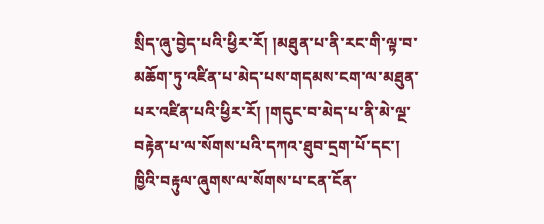སྲིད་ཞུ་བྱེད་པའི་ཕྱིར་རོ། །མཐུན་པ་ནི་རང་གི་ལྟ་བ་མཆོག་ཏུ་འཛིན་པ་མེད་པས་གདམས་ངག་ལ་མཐུན་པར་འཛིན་པའི་ཕྱིར་རོ། །གདུང་བ་མེད་པ་ནི་མེ་ལྔ་བརྟེན་པ་ལ་སོགས་པའི་དཀའ་ཐུབ་དྲག་པོ་དང་། ཁྱིའི་བརྟུལ་ཞུགས་ལ་སོགས་པ་ངན་ངོན་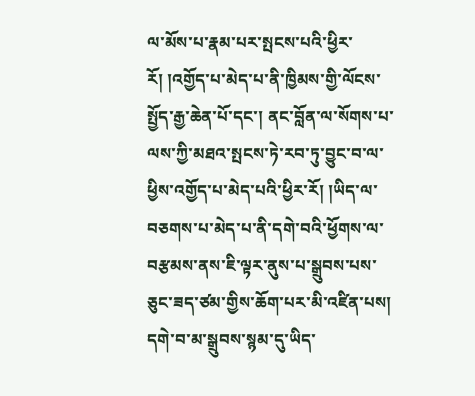ལ་མོས་པ་རྣམ་པར་སྤངས་པའི་ཕྱིར་རོ། །འགྱོད་པ་མེད་པ་ནི་ཁྱིམས་གྱི་ལོངས་སྤྱོད་རྒྱ་ཆེན་པོ་དང་། ནང་བློན་ལ་སོགས་པ་ལས་ཀྱི་མཐའ་སྤངས་ཏེ་རབ་ཏུ་བྱུང་བ་ལ་ཕྱིས་འགྱོད་པ་མེད་པའི་ཕྱིར་རོ། །ཡིད་ལ་བཅགས་པ་མེད་པ་ནི་དགེ་བའི་ཕྱོགས་ལ་བརྩམས་ནས་ཇི་ལྟར་ནུས་པ་སྒྲུབས་པས་ཅུང་ཟད་ཙམ་གྱིས་ཆོག་པར་མི་འཛིན་པས། དགེ་བ་མ་སྒྲུབས་སྙམ་དུ་ཡིད་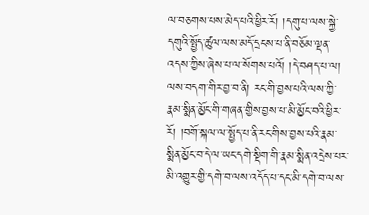ལ་བཅགས་པས་མེད་པའི་ཕྱིར་རོ། །དགུ་པ་ལས་སྐྱེ་དགུའི་སྤྱོད་ཚུལ་ལས་མདོ་དྲངས་པ་ནི་བཅོམ་ལྡན་འདས་ཀྱིས་ཞེས་པ་ལ་སོགས་པའོ། །དེ་བཤད་པ་ལ། ལས་བདག་གིར་བྱ་བ་ནི། རང་གི་བྱས་པའི་ལས་ཀྱི་རྣམ་སྨིན་མྱོང་གི་གཞན་གྱིས་བྱས་པ་མི་མྱོང་བའི་ཕྱིར་རོ། །བགོ་སྐལ་ལ་སྤྱོད་པ་ནི་རང་གིས་བྱས་པའི་རྣམ་སྨིན་མྱོང་བ་དེ་ལ་ཡང་དགེ་སྡིག་གི་རྣམ་སྨིན་འདྲེས་པར་མི་འགྱུར་གྱི་དགེ་བ་ལས་འདོད་པ་དང་མི་དགེ་བ་ལས་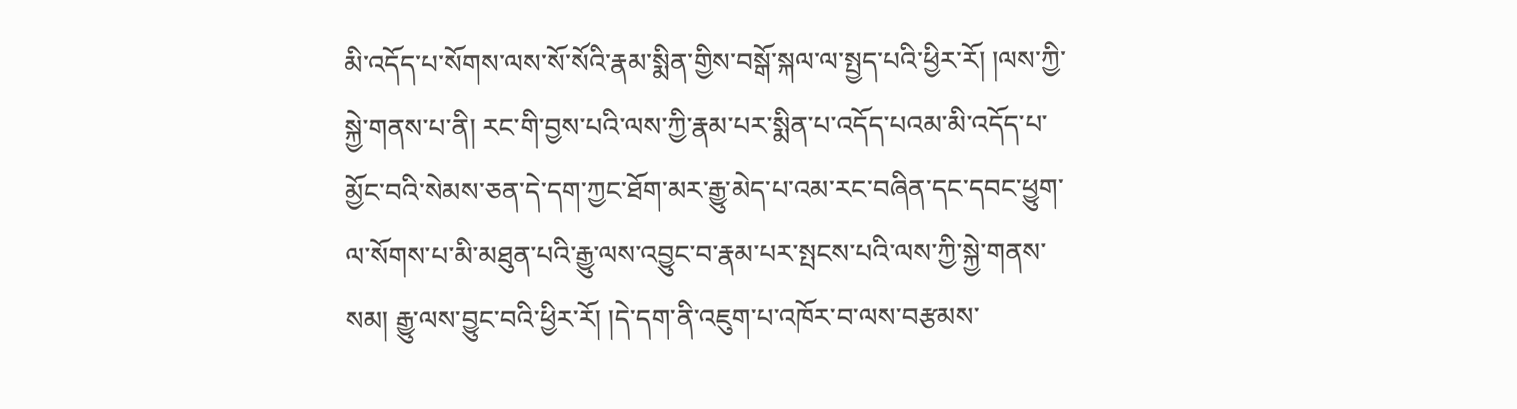མི་འདོད་པ་སོགས་ལས་སོ་སོའི་རྣམ་སྨིན་གྱིས་བསྒོ་སྐལ་ལ་སྤྱད་པའི་ཕྱིར་རོ། །ལས་ཀྱི་སྐྱེ་གནས་པ་ནི། རང་གི་བྱས་པའི་ལས་ཀྱི་རྣམ་པར་སྨིན་པ་འདོད་པའམ་མི་འདོད་པ་མྱོང་བའི་སེམས་ཅན་དེ་དག་ཀྱང་ཐོག་མར་རྒྱུ་མེད་པ་འམ་རང་བཞིན་དང་དབང་ཕྱུག་ལ་སོགས་པ་མི་མཐུན་པའི་རྒྱུ་ལས་འབྱུང་བ་རྣམ་པར་སྤངས་པའི་ལས་ཀྱི་སྐྱེ་གནས་སམ། རྒྱུ་ལས་བྱུང་བའི་ཕྱིར་རོ། །དེ་དག་ནི་འཇུག་པ་འཁོར་བ་ལས་བརྩམས་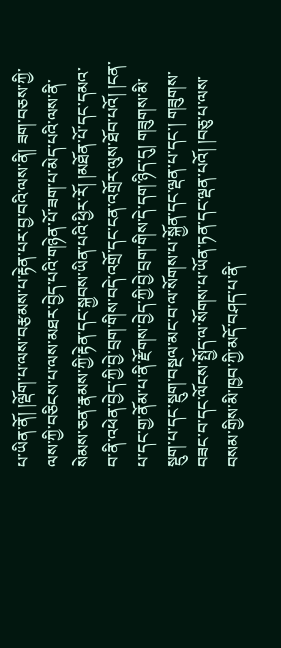པ་ཡིན་ནོ། །ལྡོག་པ་ལས་བརྩམས་པ་རྟེན་པར་བྱ་བའི་ལས་ནི། ཟག་བཅས་ཀྱི་ལས་ཀྱི་བཅིངས་པ་ལས་མཐར་བྱེད་པའི་གཉེན་པོ་ཟག་པ་མེད་པའི་ལས་ནི་སེམས་ཅན་རྣམས་ཀྱི་རྟེན་དང་སྐྱབས་ཡིན་པའི་ཕྱིར་རོ། །མཐོན་པོ་དང་དམའ་བ་ནི་འཕེན་བྱེད་ཀྱི་བྱེ་བྲག་གིས་བདེ་འགྲོ་དང་ངན་འགྲོར་ལུས་ཐོབ་པའོ། །ངན་པ་དང་གྱ་ནོམ་པ་ནི་རྫོགས་བྱེད་ཀྱི་བྱེ་བྲག་གིས་དེ་དག་ཉིད་དུ། གཟུགས་མི་སྡུག་པ་དང་སྡུག་བསྔལ་མང་བ་ལ་སོགས་པ་སྐྱོན་དང་ལྡན་པ་དང་། གཟུགས་བཟང་བ་དང་ལོངས་སྤྱོད་ལ་སོགས་པ་ཡོན་ཏན་དང་ལྡན་པའོ། །བཅུ་པ་ལས་བསམ་གྱིས་མི་ཁྱབ་ཀྱི་མདོ་བཤད་པ་ནི་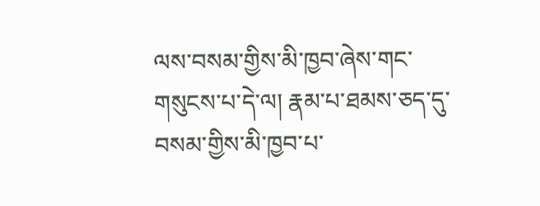ལས་བསམ་གྱིས་མི་ཁྱབ་ཞེས་གང་གསུངས་པ་དེ་ལ། རྣམ་པ་ཐམས་ཅད་དུ་བསམ་གྱིས་མི་ཁྱབ་པ་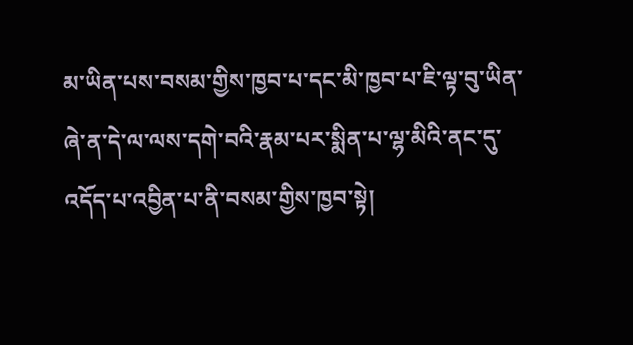མ་ཡིན་པས་བསམ་གྱིས་ཁྱབ་པ་དང་མི་ཁྱབ་པ་ཇི་ལྟ་བུ་ཡིན་ཞེ་ན་དེ་ལ་ལས་དགེ་བའི་རྣམ་པར་སྨིན་པ་ལྷ་མིའི་ནང་དུ་འདོད་པ་འབྱིན་པ་ནི་བསམ་གྱིས་ཁྱབ་སྟེ།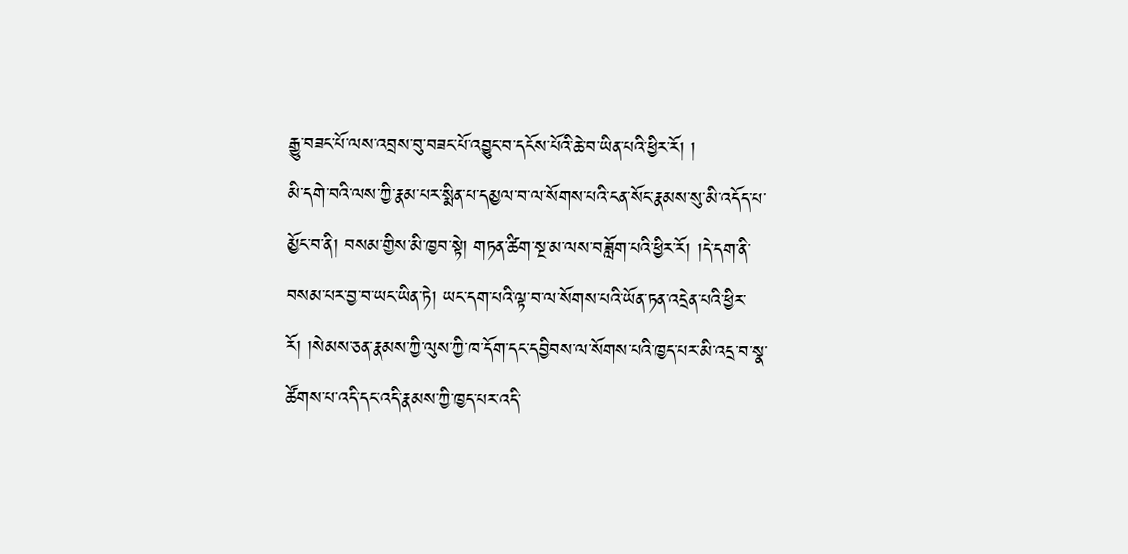རྒྱུ་བཟང་པོ་ལས་འབྲས་བུ་བཟང་པོ་འབྱུང་བ་དངོས་པོའི་ཆེ་བ་ཡིན་པའི་ཕྱིར་རོ། །
མི་དགེ་བའི་ལས་ཀྱི་རྣམ་པར་སྨིན་པ་དམྱལ་བ་ལ་སོགས་པའི་ངན་སོང་རྣམས་སུ་མི་འདོད་པ་མྱོང་བ་ནི། བསམ་གྱིས་མི་ཁྱབ་སྟེ། གཏན་ཚིག་སྔ་མ་ལས་བཟློག་པའི་ཕྱིར་རོ། །དེ་དག་ནི་བསམ་པར་བྱ་བ་ཡང་ཡིན་ཏེ། ཡང་དག་པའི་ལྟ་བ་ལ་སོགས་པའི་ཡོན་ཏན་འདྲེན་པའི་ཕྱིར་རོ། །སེམས་ཅན་རྣམས་ཀྱི་ལུས་ཀྱི་ཁ་དོག་དང་དབྱིབས་ལ་སོགས་པའི་ཁྱད་པར་མི་འདྲ་བ་སྣ་ཚོགས་པ་འདི་དང་འདི་རྣམས་ཀྱི་ཁྱད་པར་འདི་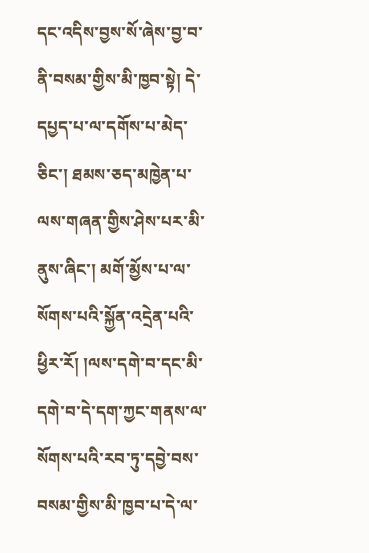དང་འདིས་བྱས་སོ་ཞེས་བྱ་བ་ནི་བསམ་གྱིས་མི་ཁྱབ་སྟེ། དེ་དཔྱད་པ་ལ་དགོས་པ་མེད་ཅིང་། ཐམས་ཅད་མཁྱེན་པ་ལས་གཞན་གྱིས་ཤེས་པར་མི་ནུས་ཞིང་། མགོ་མྱོས་པ་ལ་སོགས་པའི་སྐྱོན་འདྲེན་པའི་ཕྱིར་རོ། །ལས་དགེ་བ་དང་མི་དགེ་བ་དེ་དག་ཀྱང་གནས་ལ་སོགས་པའི་རབ་ཏུ་དབྱེ་བས་བསམ་གྱིས་མི་ཁྱབ་པ་དེ་ལ་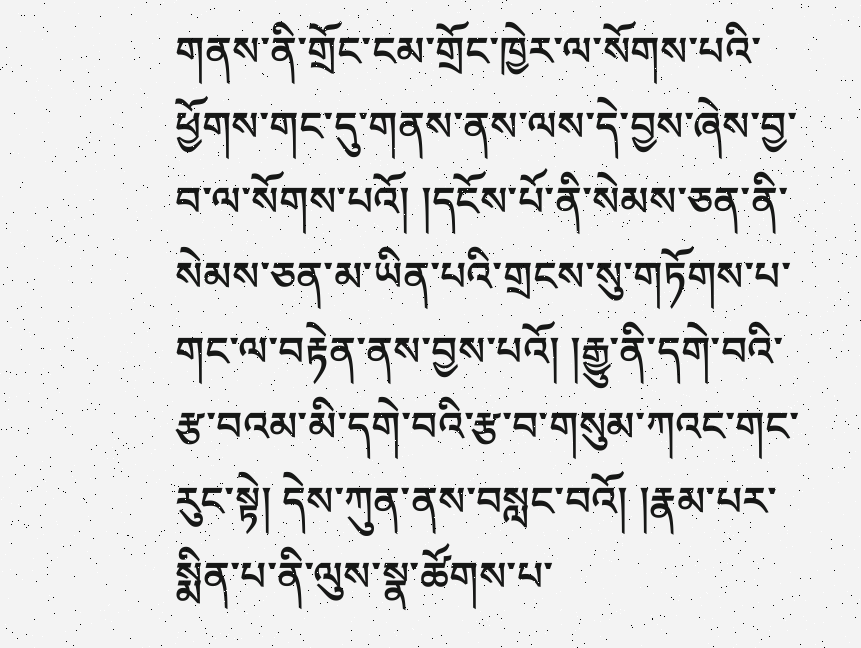གནས་ནི་གྲོང་ངམ་གྲོང་ཁྱེར་ལ་སོགས་པའི་ཕྱོགས་གང་དུ་གནས་ནས་ལས་དེ་བྱས་ཞེས་བྱ་བ་ལ་སོགས་པའོ། །དངོས་པོ་ནི་སེམས་ཅན་ནི་སེམས་ཅན་མ་ཡིན་པའི་གྲངས་སུ་གཏོགས་པ་གང་ལ་བརྟེན་ནས་བྱས་པའོ། །རྒྱུ་ནི་དགེ་བའི་རྩ་བའམ་མི་དགེ་བའི་རྩ་བ་གསུམ་ཀའང་གང་རུང་སྟེ། དེས་ཀུན་ནས་བསླང་བའོ། །རྣམ་པར་སྨིན་པ་ནི་ལུས་སྣ་ཚོགས་པ་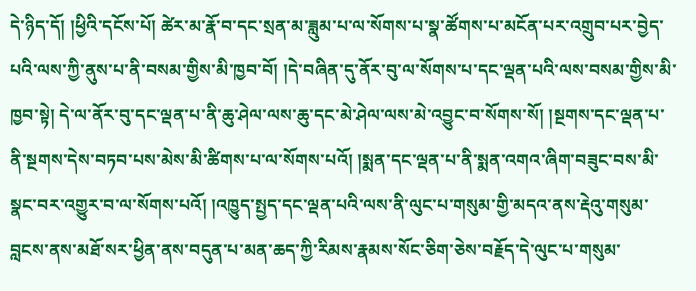དེ་ཉིད་དོ། །ཕྱིའི་དངོས་པོ། ཚེར་མ་རྣོ་བ་དང་སྲན་མ་ཟླུམ་པ་ལ་སོགས་པ་སྣ་ཚོགས་པ་མངོན་པར་འགྲུབ་པར་བྱེད་པའི་ལས་ཀྱི་ནུས་པ་ནི་བསམ་གྱིས་མི་ཁྱབ་བོ། །དེ་བཞིན་དུ་ནོར་བུ་ལ་སོགས་པ་དང་ལྡན་པའི་ལས་བསམ་གྱིས་མི་ཁྱབ་སྟེ། དེ་ལ་ནོར་བུ་དང་ལྡན་པ་ནི་ཆུ་ཤེལ་ལས་ཆུ་དང་མེ་ཤེལ་ལས་མེ་འབྱུང་བ་སོགས་སོ། །སྔགས་དང་ལྡན་པ་ནི་སྔགས་དེས་བཏབ་པས་མེས་མི་ཚིགས་པ་ལ་སོགས་པའོ། །སྨན་དང་ལྡན་པ་ནི་སྨན་འགའ་ཞིག་བཟུང་བས་མི་སྣང་བར་འགྱུར་བ་ལ་སོགས་པའོ། །འཁྱུད་སྤྱད་དང་ལྡན་པའི་ལས་ནི་ལུང་པ་གསུམ་གྱི་མདའ་ནས་རྡེའུ་གསུམ་བླངས་ནས་མཐོ་སར་ཕྱིན་ནས་བདུན་པ་མན་ཆད་ཀྱི་རིམས་རྣམས་སོང་ཅིག་ཅེས་བརྗོད་དེ་ལུང་པ་གསུམ་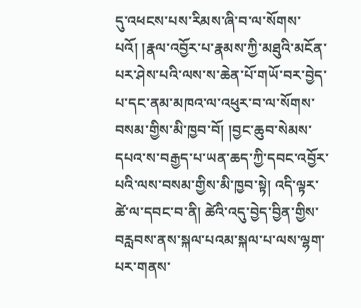དུ་འཕངས་པས་རིམས་ཞི་བ་ལ་སོགས་པའོ། །རྣལ་འབྱོར་པ་རྣམས་ཀྱི་མཐུའི་མངོན་པར་ཤེས་པའི་ལས་ས་ཆེན་པོ་གཡོ་བར་བྱེད་པ་དང་ནམ་མཁའ་ལ་འཕུར་བ་ལ་སོགས་བསམ་གྱིས་མི་ཁྱབ་བོ། །བྱང་ཆུབ་སེམས་དཔའ་ས་བརྒྱད་པ་ཡན་ཆད་ཀྱི་དབང་འབྱོར་པའི་ལས་བསམ་གྱིས་མི་ཁྱབ་སྟེ། འདི་ལྟར་ཚེ་ལ་དབང་བ་ནི། ཚེའི་འདུ་བྱེད་བྱིན་གྱིས་བརླབས་ནས་སྐལ་པའམ་སྐལ་པ་ལས་ལྷག་པར་གནས་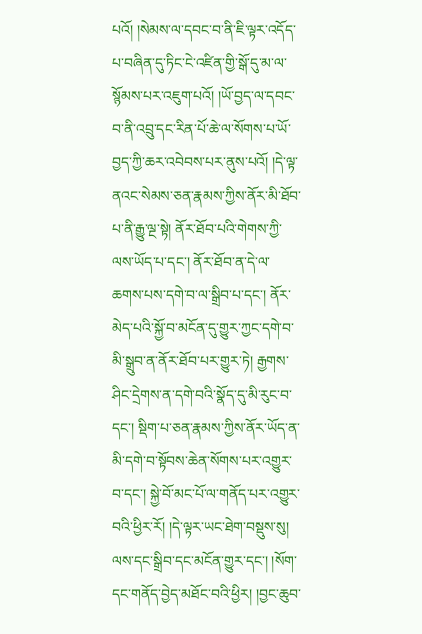པའོ། །སེམས་ལ་དབང་བ་ནི་ཇི་ལྟར་འདོད་པ་བཞིན་དུ་ཏིང་ངེ་འཛིན་གྱི་སྒོ་དུ་མ་ལ་སྙོམས་པར་འཇུག་པའོ། །ཡོ་བྱད་ལ་དབང་བ་ནི་འབྲུ་དང་རིན་པོ་ཆེ་ལ་སོགས་པ་ཡོ་བྱད་ཀྱི་ཆར་འབེབས་པར་ནུས་པའོ། །དེ་ལྟ་ནའང་སེམས་ཅན་རྣམས་ཀྱིས་ནོར་མི་ཐོབ་པ་ནི་རྒྱུ་ལྔ་སྟེ། ནོར་ཐོབ་པའི་གེགས་ཀྱི་ལས་ཡོད་པ་དང་། ནོར་ཐོབ་ན་དེ་ལ་ཆགས་པས་དགེ་བ་ལ་སྒྲིབ་པ་དང་། ནོར་མེད་པའི་སྐྱོ་བ་མངོན་དུ་གྱུར་ཀྱང་དགེ་བ་མི་སྒྲུབ་ན་ནོར་ཐོབ་པར་གྱུར་ཏེ། རྒྱགས་ཤིང་དྲེགས་ན་དགེ་བའི་སྣོད་དུ་མི་རུང་བ་དང་། སྡིག་པ་ཅན་རྣམས་ཀྱིས་ནོར་ཡོད་ན་མི་དགེ་བ་སྟོབས་ཆེན་སོགས་པར་འགྱུར་བ་དང་། སྐྱེ་བོ་མང་པོ་ལ་གནོད་པར་འགྱུར་བའི་ཕྱིར་རོ། །དེ་ལྟར་ཡང་ཐེག་བསྡུས་སུ། ལས་དང་སྒྲིབ་དང་མངོན་གྱུར་དང་། །སོག་དང་གནོད་བྱེད་མཐོང་བའི་ཕྱིར། །བྱང་ཆུབ་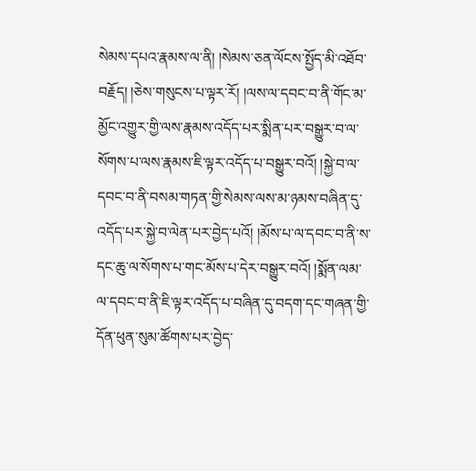སེམས་དཔའ་རྣམས་ལ་ནི། །སེམས་ཅན་ལོངས་སྤྱོད་མི་འཐོབ་བརྗོད། །ཅེས་གསུངས་པ་ལྟར་རོ། །ལས་ལ་དབང་བ་ནི་གོང་མ་མྱོང་འགྱུར་གྱི་ལས་རྣམས་འདོད་པར་སྨིན་པར་བསྒྱུར་བ་ལ་སོགས་པ་ལས་རྣམས་ཇི་ལྟར་འདོད་པ་བསྒྱུར་བའོ། །སྐྱེ་བ་ལ་དབང་བ་ནི་བསམ་གཏན་གྱི་སེམས་ལས་མ་ཉམས་བཞིན་དུ་འདོད་པར་སྐྱེ་བ་ལེན་པར་བྱེད་པའོ། །མོས་པ་ལ་དབང་བ་ནི་ས་དང་ཆུ་ལ་སོགས་པ་གང་མོས་པ་དེར་བསྒྱུར་བའོ། །སྨོན་ལམ་ལ་དབང་བ་ནི་ཇི་ལྟར་འདོད་པ་བཞིན་དུ་བདག་དང་གཞན་གྱི་དོན་ཕུན་སུམ་ཚོགས་པར་བྱེད་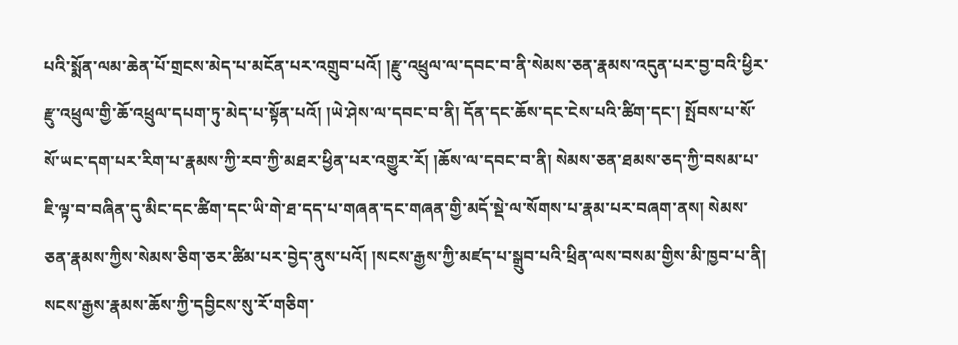པའི་སྨོན་ལམ་ཆེན་པོ་གྲངས་མེད་པ་མངོན་པར་འགྲུབ་པའོ། །རྫུ་འཕྲུལ་ལ་དབང་བ་ནི་སེམས་ཅན་རྣམས་འདུན་པར་བྱ་བའི་ཕྱིར་རྫུ་འཕྲུལ་གྱི་ཆོ་འཕྲུལ་དཔག་ཏུ་མེད་པ་སྟོན་པའོ། །ཡེ་ཤེས་ལ་དབང་བ་ནི། དོན་དང་ཆོས་དང་ངེས་པའི་ཚིག་དང་། སྤོབས་པ་སོ་སོ་ཡང་དག་པར་རིག་པ་རྣམས་ཀྱི་རབ་ཀྱི་མཐར་ཕྱིན་པར་འགྱུར་རོ། །ཆོས་ལ་དབང་བ་ནི། སེམས་ཅན་ཐམས་ཅད་ཀྱི་བསམ་པ་ཇི་ལྟ་བ་བཞིན་དུ་མིང་དང་ཚིག་དང་ཡི་གེ་ཐ་དད་པ་གཞན་དང་གཞན་གྱི་མདོ་སྡེ་ལ་སོགས་པ་རྣམ་པར་བཞག་ནས། སེམས་ཅན་རྣམས་ཀྱིས་སེམས་ཅིག་ཅར་ཚིམ་པར་བྱེད་ནུས་པའོ། །སངས་རྒྱས་ཀྱི་མཛད་པ་སྒྲུབ་པའི་ཕྲིན་ལས་བསམ་གྱིས་མི་ཁྱབ་པ་ནི། སངས་རྒྱས་རྣམས་ཆོས་ཀྱི་དབྱིངས་སུ་རོ་གཅིག་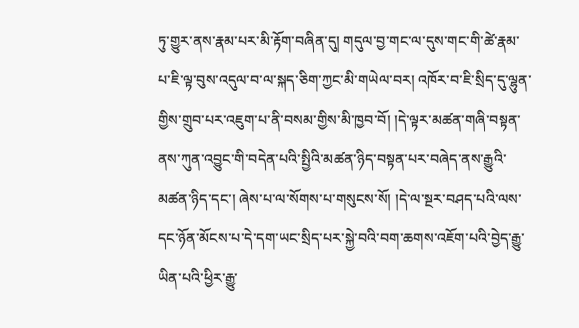ཏུ་གྱུར་ནས་རྣམ་པར་མི་རྟོག་བཞིན་དུ། གདུལ་བྱ་གང་ལ་དུས་གང་གི་ཚེ་རྣམ་པ་ཇི་ལྟ་བུས་འདུལ་བ་ལ་སྐད་ཅིག་ཀྱང་མི་གཡེལ་བར། འཁོར་བ་ཇི་སྲིད་དུ་ལྷུན་གྱིས་གྲུབ་པར་འཇུག་པ་ནི་བསམ་གྱིས་མི་ཁྱབ་བོ། །དེ་ལྟར་མཚན་གཞི་བསྟན་ནས་ཀུན་འབྱུང་གི་བདེན་པའི་སྤྱིའི་མཚན་ཉིད་བསྟན་པར་བཞེད་ནས་རྒྱུའི་མཚན་ཉིད་དང་། ཞེས་པ་ལ་སོགས་པ་གསུངས་སོ། །དེ་ལ་སྔར་བཤད་པའི་ལས་དང་ཉོན་མོངས་པ་དེ་དག་ཡང་སྲིད་པར་སྐྱེ་བའི་བག་ཆགས་འཇོག་པའི་བྱེད་རྒྱུ་ཡིན་པའི་ཕྱིར་རྒྱུ་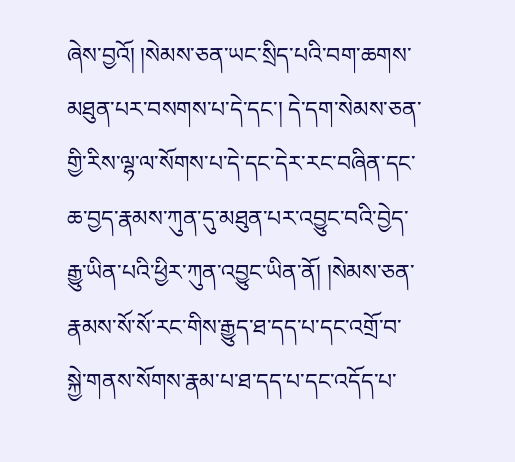ཞེས་བྱའོ། །སེམས་ཅན་ཡང་སྲིད་པའི་བག་ཆགས་མཐུན་པར་བསགས་པ་དེ་དང་། དེ་དག་སེམས་ཅན་གྱི་རིས་ལྷ་ལ་སོགས་པ་དེ་དང་དེར་རང་བཞིན་དང་ཆ་བྱད་རྣམས་ཀུན་དུ་མཐུན་པར་འབྱུང་བའི་བྱེད་རྒྱུ་ཡིན་པའི་ཕྱིར་ཀུན་འབྱུང་ཡིན་ནོ། །སེམས་ཅན་རྣམས་སོ་སོ་རང་གིས་རྒྱུད་ཐ་དད་པ་དང་འགྲོ་བ་སྐྱེ་གནས་སོགས་རྣམ་པ་ཐ་དད་པ་དང་འདོད་པ་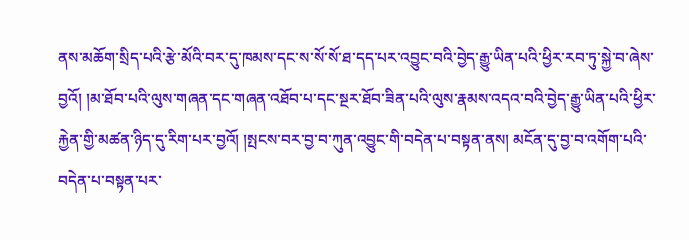ནས་མཆོག་སྲིད་པའི་རྩེ་མོའི་བར་དུ་ཁམས་དང་ས་སོ་སོ་ཐ་དད་པར་འབྱུང་བའི་བྱེད་རྒྱུ་ཡིན་པའི་ཕྱིར་རབ་ཏུ་སྐྱེ་བ་ཞེས་བྱའོ། །མ་ཐོབ་པའི་ལུས་གཞན་དང་གཞན་འཐོབ་པ་དང་སྔར་ཐོབ་ཟིན་པའི་ལུས་རྣམས་འདའ་བའི་བྱེད་རྒྱུ་ཡིན་པའི་ཕྱིར་རྐྱེན་གྱི་མཚན་ཉིད་དུ་རིག་པར་བྱའོ། །སྤངས་བར་བྱ་བ་ཀུན་འབྱུང་གི་བདེན་པ་བསྟན་ནས། མངོན་དུ་བྱ་བ་འགོག་པའི་བདེན་པ་བསྟན་པར་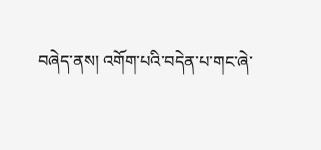བཞེད་ནས། འགོག་པའི་བདེན་པ་གང་ཞེ་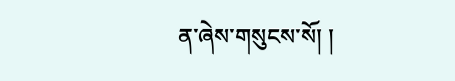ན་ཞེས་གསུངས་སོ། །